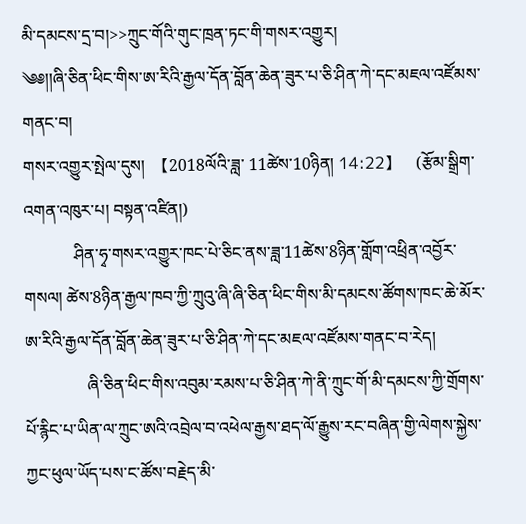མི་དམངས་དྲ་བ།>>ཀྲུང་གོའི་གུང་ཁྲན་ཏང་གི་གསར་འགྱུར།
༄༅།།ཞི་ཅིན་ཕིང་གིས་ཨ་རིའི་རྒྱལ་དོན་བློན་ཆེན་ཟུར་པ་ཅི་ཤིན་ཀེ་དང་མཇལ་འཛོམས་གནང་བ།
གསར་འགྱུར་སྤེལ་དུས།  【2018ལོའི་ཟླ་ 11ཚེས་10ཉིན། 14:22】   (རྩོམ་སྒྲིག་འགན་འཁུར་པ། བསྟན་འཛིན།)
            ཤིན་ཧྭ་གསར་འགྱུར་ཁང་པེ་ཅིང་ནས་ཟླ་11ཚེས་8ཉིན་གློག་འཕྲིན་འབྱོར་གསལ། ཚེས་8ཉིན་རྒྱལ་ཁབ་ཀྱི་ཀྲུའུ་ཞི་ཞི་ཅིན་ཕིང་གིས་མི་དམངས་ཚོགས་ཁང་ཆེ་མོར་ཨ་རིའི་རྒྱལ་དོན་བློན་ཆེན་ཟུར་པ་ཅི་ཤིན་ཀེ་དང་མཇལ་འཛོམས་གནང་བ་རེད།
               ཞི་ཅིན་ཕིང་གིས་འབུམ་རམས་པ་ཅི་ཤིན་ཀེ་ནི་ཀྲུང་གོ་མི་དམངས་ཀྱི་གྲོགས་པོ་རྙིང་པ་ཡིན་ལ་ཀྲུང་ཨའི་འབྲེལ་བ་འཕེལ་རྒྱས་ཐད་ལོ་རྒྱུས་རང་བཞིན་གྱི་ལེགས་སྐྱེས་ཀྱང་ཕུལ་ཡོད་པས་ང་ཚོས་བརྗེད་མི་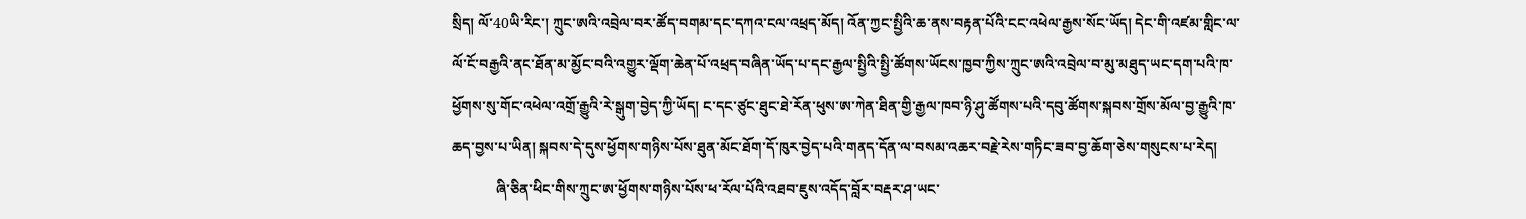སྲིད། ལོ་40ཡི་རིང་། ཀྲུང་ཨའི་འབྲེལ་བར་ཚོད་བགམ་དང་དཀའ་ངལ་འཕྲད་མོད། འོན་ཀྱང་སྤྱིའི་ཆ་ནས་བརྟན་པོའི་ངང་འཕེལ་རྒྱས་སོང་ཡོད། དེང་གི་འཛམ་གླིང་ལ་ལོ་ངོ་བརྒྱའི་ནང་ཐོན་མ་མྱོང་བའི་འགྱུར་ལྡོག་ཆེན་པོ་འཕྲད་བཞིན་ཡོད་པ་དང་རྒྱལ་སྤྱིའི་སྤྱི་ཚོགས་ཡོངས་ཁྱབ་ཀྱིས་ཀྲུང་ཨའི་འབྲེལ་བ་མུ་མཐུད་ཡང་དག་པའི་ཁ་ཕྱོགས་སུ་གོང་འཕེལ་འགྲོ་རྒྱུའི་རེ་སྒུག་བྱེད་ཀྱི་ཡོད། ང་དང་ཙུང་ཐུང་ཐེ་རོན་ཕུས་ཨ་ཀེན་ཐིན་གྱི་རྒྱལ་ཁབ་ཉི་ཤུ་ཚོགས་པའི་དབུ་ཚོགས་སྐབས་གྲོས་མོལ་བྱ་རྒྱུའི་ཁ་ཆད་བྱས་པ་ཡིན། སྐབས་དེ་དུས་ཕྱོགས་གཉིས་པོས་ཐུན་མོང་ཐོག་དོ་ཁུར་བྱེད་པའི་གནད་དོན་ལ་བསམ་འཆར་བརྗེ་རེས་གཏིང་ཟབ་བྱ་ཆོག་ཅེས་གསུངས་པ་རེད།
            ཞི་ཅིན་ཕིང་གིས་ཀྲུང་ཨ་ཕྱོགས་གཉིས་པོས་ཕ་རོལ་པོའི་འཐབ་ཇུས་འདོད་བློར་བརྡར་ཤ་ཡང་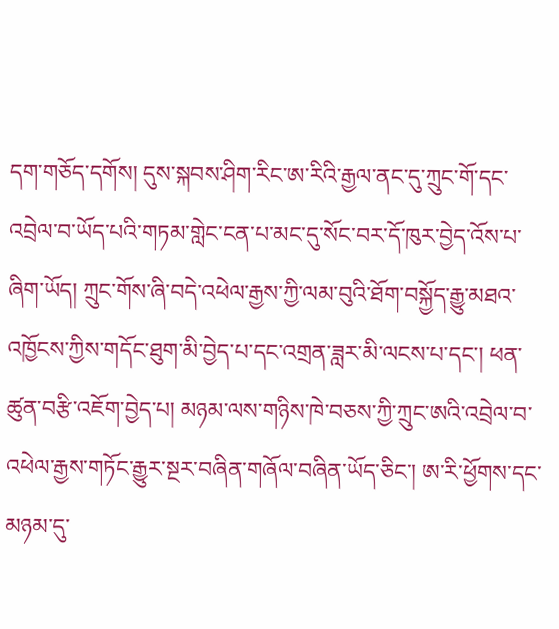དག་གཅོད་དགོས། དུས་སྐབས་ཤིག་རིང་ཨ་རིའི་རྒྱལ་ནང་དུ་ཀྲུང་གོ་དང་འབྲེལ་བ་ཡོད་པའི་གཏམ་གླེང་ངན་པ་མང་དུ་སོང་བར་དོ་ཁུར་བྱེད་འོས་པ་ཞིག་ཡོད། ཀྲུང་གོས་ཞི་བདེ་འཕེལ་རྒྱས་ཀྱི་ལམ་བུའི་ཐོག་བསྐྱོད་རྒྱུ་མཐའ་འཁྱོངས་ཀྱིས་གདོང་ཐུག་མི་བྱེད་པ་དང་འགྲན་ཟླར་མི་ལངས་པ་དང་། ཕན་ཚུན་བརྩི་འཇོག་བྱེད་པ། མཉམ་ལས་གཉིས་ཁེ་བཅས་ཀྱི་ཀྲུང་ཨའི་འབྲེལ་བ་འཕེལ་རྒྱས་གཏོང་རྒྱུར་སྔར་བཞིན་གཞོལ་བཞིན་ཡོད་ཅིང་། ཨ་རི་ཕྱོགས་དང་མཉམ་དུ་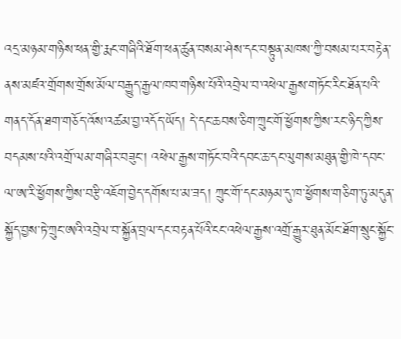འདྲ་མཉམ་གཉིས་ཕན་གྱི་རྨང་གཞིའི་ཐོག་ཕན་ཚུན་བསམ་ཤེས་དང་བསྟུན་མཁས་ཀྱི་བསམ་པར་བརྟེན་ནས་མཛའ་གྲོགས་གྲོས་མོལ་བརྒྱུད་རྒྱལ་ཁབ་གཉིས་པོའི་འབྲེལ་བ་འཕེལ་རྒྱས་གཏོང་རིང་ཐོན་པའི་གནད་དོན་ཐག་གཅོད་འོས་འཚམ་བྱ་འདོད་ཡོད། དེ་དང་ཆབས་ཅིག་ཀྲུང་གོ་ཕྱོགས་ཀྱིས་རང་ཉིད་ཀྱིས་བདམས་པའི་འགྲོ་ལམ་གཞིར་བཟུང་། འཕེལ་རྒྱས་གཏོང་བའི་དབང་ཆ་དང་ལུགས་མཐུན་གྱི་ཁེ་དབང་ལ་ཨ་རི་ཕྱོགས་ཀྱིས་བརྩི་འཇོག་བྱེད་དགོས་པ་མ་ཟད། ཀྲུང་གོ་དང་མཉམ་དུ་ཁ་ཕྱོགས་གཅིག་ཏུ་མདུན་སྐྱོད་བྱས་ཏེ་ཀྲུང་ཨའི་འབྲེལ་བ་སྐྱོན་བྲལ་དང་བརྟན་པོའི་ངང་འཕེལ་རྒྱས་འགྲོ་རྒྱུར་ཐུན་མོང་ཐོག་སྲུང་སྐྱོང་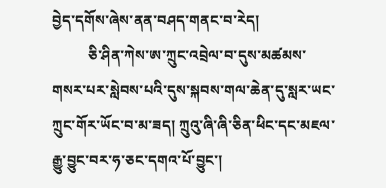བྱེད་དགོས་ཞེས་ནན་བཤད་གནང་བ་རེད།
          ཅི་ཤིན་ཀེས་ཨ་ཀྲུང་འབྲེལ་བ་དུས་མཚམས་གསར་པར་སླེབས་པའི་དུས་སྐབས་གལ་ཆེན་དུ་སླར་ཡང་ཀྲུང་གོར་ཡོང་བ་མ་ཟད། ཀྲུའུ་ཞི་ཞི་ཅིན་ཕིང་དང་མཇལ་རྒྱུ་བྱུང་བར་ཧ་ཅང་དགའ་པོ་བྱུང་།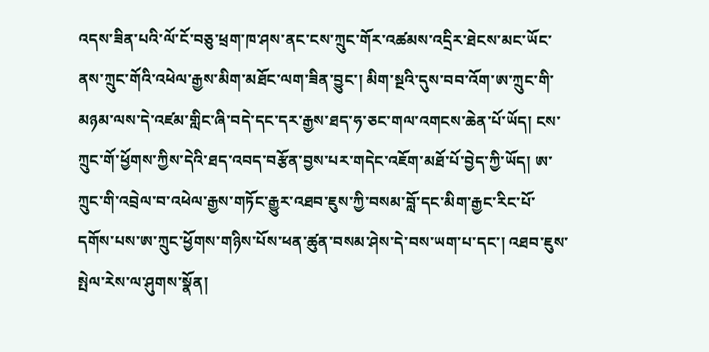འདས་ཟིན་པའི་ལོ་ངོ་བཅུ་ཕྲག་ཁ་ཤས་ནང་ངས་ཀྲུང་གོར་འཚམས་འདྲིར་ཐེངས་མང་ཡོང་ནས་ཀྲུང་གོའི་འཕེལ་རྒྱས་མིག་མཐོང་ལག་ཟིན་བྱུང་། མིག་སྔའི་དུས་བབ་འོག་ཨ་ཀྲུང་གི་མཉམ་ལས་དེ་འཛམ་གླིང་ཞི་བདེ་དང་དར་རྒྱས་ཐད་ཧ་ཅང་གལ་འགངས་ཆེན་པོ་ཡོད། ངས་ཀྲུང་གོ་ཕྱོགས་ཀྱིས་དེའི་ཐད་འབད་བརྩོན་བྱས་པར་གདེང་འཇོག་མཐོ་པོ་བྱེད་ཀྱི་ཡོད། ཨ་ཀྲུང་གི་འབྲེལ་བ་འཕེལ་རྒྱས་གཏོང་རྒྱུར་འཐབ་ཇུས་ཀྱི་བསམ་བློ་དང་མིག་རྒྱང་རིང་པོ་དགོས་པས་ཨ་ཀྲུང་ཕྱོགས་གཉིས་པོས་ཕན་ཚུན་བསམ་ཤེས་དེ་བས་ཡག་པ་དང་། འཐབ་ཇུས་སྤེལ་རེས་ལ་ཤུགས་སྣོན།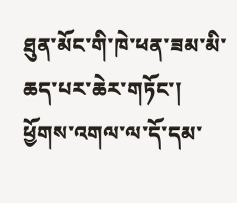ཐུན་མོང་གི་ཁེ་ཕན་ཟམ་མི་ཆད་པར་ཆེར་གཏོང་། ཕྱོགས་འགལ་ལ་དོ་དམ་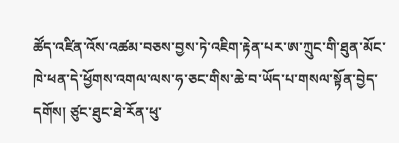ཚོད་འཛིན་འོས་འཚམ་བཅས་བྱས་ཏེ་འཇིག་རྟེན་པར་ཨ་ཀྲུང་གི་ཐུན་མོང་ཁེ་ཕན་དེ་ཕྱོགས་འགལ་ལས་ཧ་ཅང་གིས་ཆེ་བ་ཡོད་པ་གསལ་སྟོན་བྱེད་དགོས། ཙུང་ཐུང་ཐེ་རོན་ཕུ་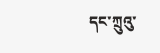དང་ཀྲུའུ་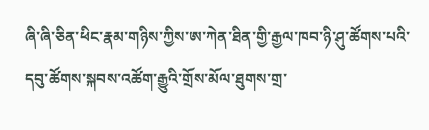ཞི་ཞི་ཅིན་ཕིང་རྣམ་གཉིས་ཀྱིས་ཨ་ཀེན་ཐིན་གྱི་རྒྱལ་ཁབ་ཉི་ཤུ་ཚོགས་པའི་དབུ་ཚོགས་སྐབས་འཚོག་རྒྱུའི་གྲོས་མོལ་ཐུགས་གྲ་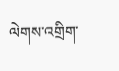ལེགས་འགྲིག་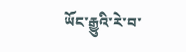ཡོང་རྒྱུའི་རེ་བ་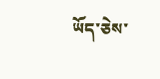ཡོད་ཅེས་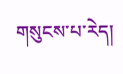གསུངས་པ་རེད།